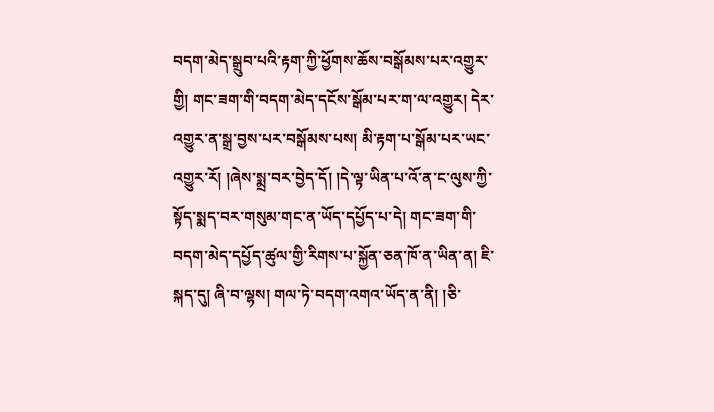བདག་མེད་སྒྲུབ་པའི་རྟག་ཀྱི་ཕྱོགས་ཆོས་བསྒོམས་པར་འགྱུར་གྱི། གང་ཟག་གི་བདག་མེད་དངོས་སྒོམ་པར་ག་ལ་འགྱུར། དེར་འགྱུར་ན་སྒྲ་བྱས་པར་བསྒོམས་པས། མི་རྟག་པ་སྒོམ་པར་ཡང་འགྱུར་རོ། །ཞེས་སྨྲ་བར་བྱེད་དོ། །དེ་ལྟ་ཡིན་པ་འོ་ན་ང་ལུས་ཀྱི་སྟོད་སྨད་བར་གསུམ་གང་ན་ཡོད་དཔྱོད་པ་དེ། གང་ཟག་གི་བདག་མེད་དཔྱོད་ཚུལ་གྱི་རིགས་པ་སྐྱོན་ཅན་ཁོ་ན་ཡིན་ན། ཇི་སྐད་དུ། ཞི་བ་ལྷས། གལ་ཏེ་བདག་འགའ་ཡོད་ན་ནི། །ཅི་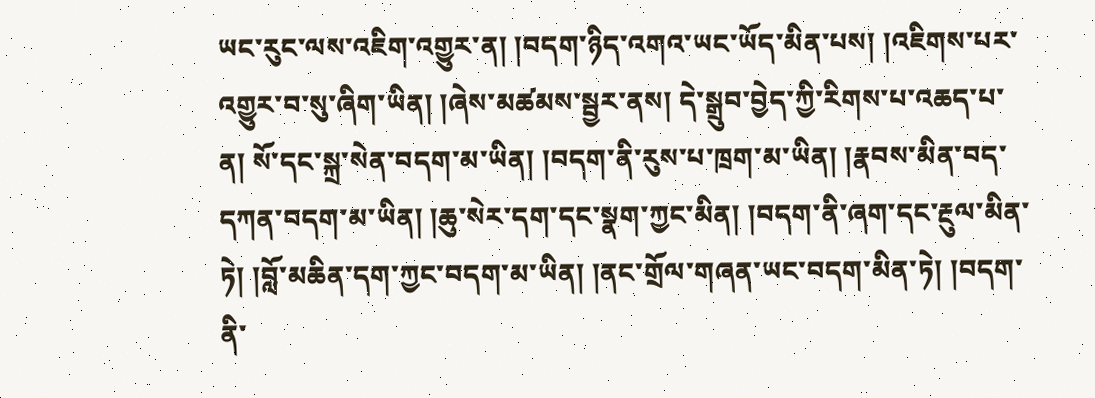ཡང་རུང་ལས་འཇིག་འགྱུར་ན། །བདག་ཉིད་འགའ་ཡང་ཡོད་མིན་པས། །འཇིགས་པར་འགྱུར་བ་སུ་ཞིག་ཡིན། །ཞེས་མཚམས་སྦྱར་ནས། དེ་སྒྲུབ་བྱེད་ཀྱི་རིགས་པ་འཆད་པ་ན། སོ་དང་སྐྲ་སེན་བདག་མ་ཡིན། །བདག་ནི་རུས་པ་ཁྲག་མ་ཡིན། །རྣབས་མིན་བད་དཀན་བདག་མ་ཡིན། །ཆུ་སེར་དག་དང་སྣག་ཀྱང་མིན། །བདག་ནི་ཞག་དང་རྔུལ་མིན་ཏེ། །བློ་མཆིན་དག་ཀྱང་བདག་མ་ཡིན། །ནང་གྲོལ་གཞན་ཡང་བདག་མིན་ཏེ། །བདག་ནི་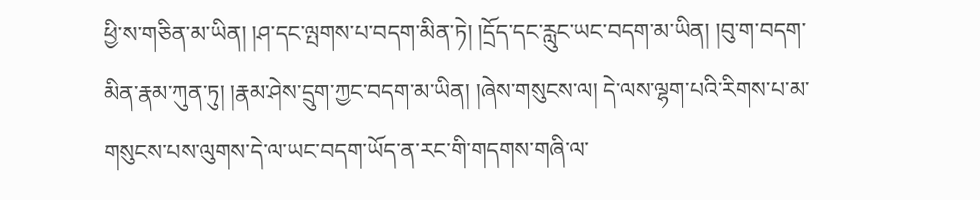ཕྱི་ས་གཅིན་མ་ཡིན། །ཤ་དང་ལྤགས་པ་བདག་མིན་ཏེ། །དྲོད་དང་རླུང་ཡང་བདག་མ་ཡིན། །བུ་ག་བདག་མིན་རྣམ་ཀུན་ཏུ། །རྣམ་ཤེས་དྲུག་ཀྱང་བདག་མ་ཡིན། །ཞེས་གསུངས་ལ། དེ་ལས་ལྷག་པའི་རིགས་པ་མ་གསུངས་པས་ལུགས་དེ་ལ་ཡང་བདག་ཡོད་ན་རང་གི་གདགས་གཞི་ལ་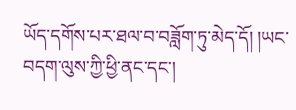ཡོད་དགོས་པར་ཐལ་བ་བཟློག་ཏུ་མེད་དོ། །ཡང་བདག་ལུས་ཀྱི་ཕྱི་ནང་དང་།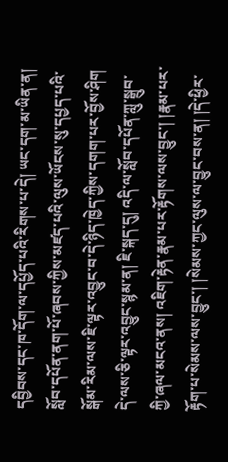དབྱིབས་དང་ཁ་དོག་ལ་དཔྱོད་པའི་རིགས་པ་དེ། ཡང་དག་མ་ཡིན་ན། སློབ་དཔོན་ནག་པོ་ཞབས་ཀྱིས་མཛད་པའི་ལུས་ཡོངས་སུ་དཔྱད་པའི་སྒོམ་རིམ་ལས་ཇི་ལྟར་འབྱུང་བ་དེ་ཉིད་ཁྱེད་ཀྱིས་དགག་པར་བྱོས་ཤིག དེ་ལས་ཅི་ལྟར་འབྱུང་སྙམ་ན། ཇི་སྐད་དུ། འདི་ལ་སློབ་དཔོན་ཀླུ་སྒྲུབ་ཀྱི་ཞལ་མངའ་ནས། འཇིག་རྟེན་རྣམ་པར་རྟོགས་ལས་བྱུང་། །རྣམ་པར་རྟོག་པ་སེམས་ལས་བྱུང་། །སེམས་ཀྱང་ལུས་ལ་བྱུང་བས་ན། །དེ་ཕྱིར་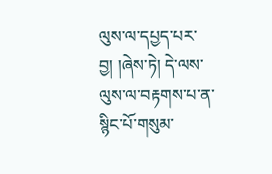ལུས་ལ་དཔྱད་པར་བྱ། །ཞེས་ཏེ། དེ་ལས་ལུས་ལ་བརྟགས་པ་ན་སྙིང་པོ་གསུམ་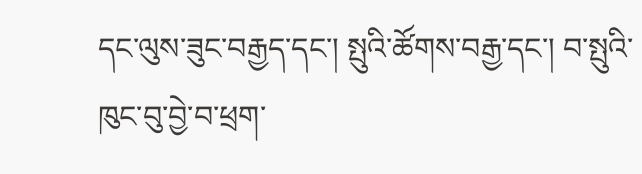དང་ལུས་ཟུང་བརྒྱད་དང་། སྤུའི་ཚོགས་བརྒྱ་དང་། བ་སྤུའི་ཁུང་བུ་བྱེ་བ་ཕྲག་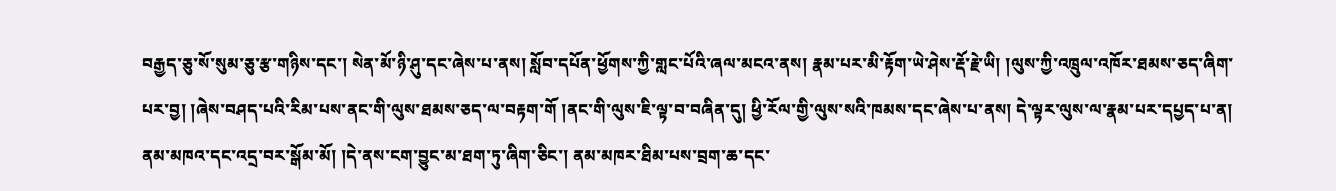བརྒྱད་ཅུ་སོ་སུམ་ཅུ་རྩ་གཉིས་དང་། སེན་མོ་ཉི་ཤུ་དང་ཞེས་པ་ནས། སློབ་དཔོན་ཕྱོགས་ཀྱི་གླང་པོའི་ཞལ་མངའ་ནས། རྣམ་པར་མི་རྟོག་ཡེ་ཤེས་རྡོ་རྗེ་ཡི། །ལུས་ཀྱི་འཁྲུལ་འཁོར་ཐམས་ཅད་ཞིག་པར་བྱ། །ཞེས་བཤད་པའི་རིམ་པས་ནང་གི་ལུས་ཐམས་ཅད་ལ་བརྟག་གོ །ནང་གི་ལུས་ཇི་ལྟ་བ་བཞིན་དུ། ཕྱི་རོལ་གྱི་ལུས་སའི་ཁམས་དང་ཞེས་པ་ནས། དེ་ལྟར་ལུས་ལ་རྣམ་པར་དཔྱད་པ་ན། ནམ་མཁའ་དང་འདྲ་བར་སྒོམ་མོ། །དེ་ནས་ངག་བྱུང་མ་ཐག་ཏུ་ཞིག་ཅིང་། ནམ་མཁར་ཐིམ་པས་བྲག་ཆ་དང་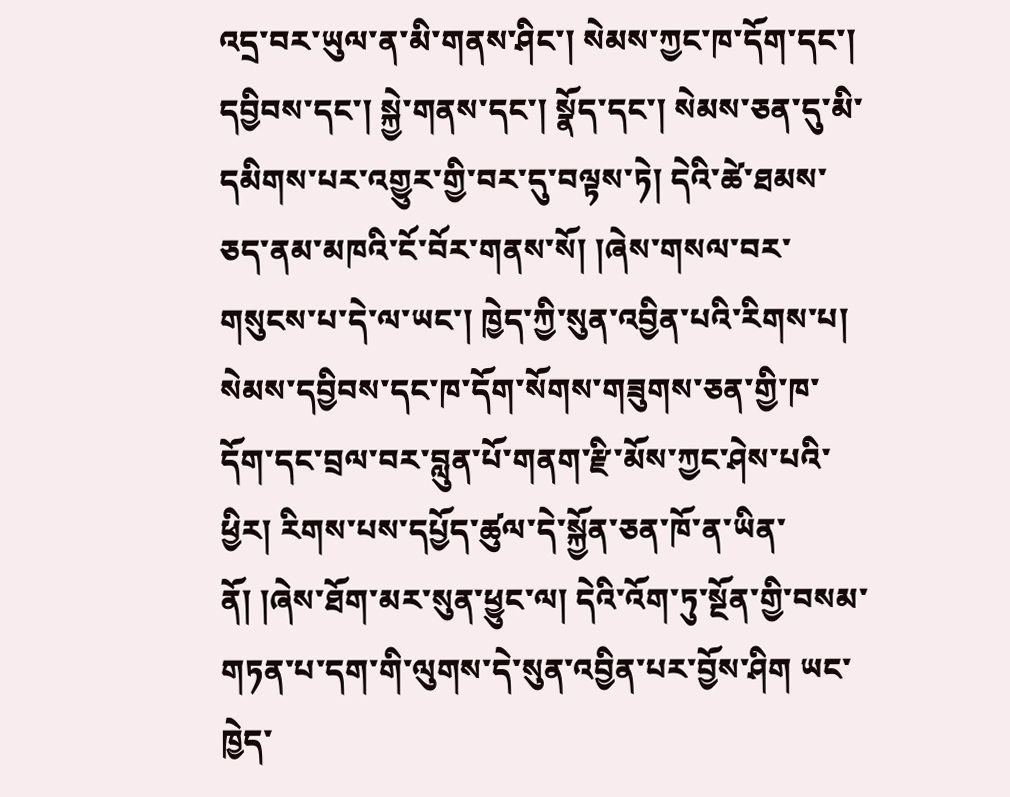འདྲ་བར་ཡུལ་ན་མི་གནས་ཤིང་། སེམས་ཀྱང་ཁ་དོག་དང་། དབྱིབས་དང་། སྐྱེ་གནས་དང་། སྣོད་དང་། སེམས་ཅན་དུ་མི་དམིགས་པར་འགྱུར་གྱི་བར་དུ་བལྟས་ཏེ། དེའི་ཚེ་ཐམས་ཅད་ནམ་མཁའི་ངོ་བོར་གནས་སོ། །ཞེས་གསལ་བར་གསུངས་པ་དེ་ལ་ཡང་། ཁྱེད་ཀྱི་སུན་འབྱིན་པའི་རིགས་པ། སེམས་དབྱིབས་དང་ཁ་དོག་སོགས་གཟུགས་ཅན་གྱི་ཁ་དོག་དང་བྲལ་བར་བླུན་པོ་གནག་རྫི་མོས་ཀྱང་ཤེས་པའི་ཕྱིར། རིགས་པས་དཔྱོད་ཚུལ་དེ་སྐྱོན་ཅན་ཁོ་ན་ཡིན་ནོ། །ཞེས་ཐོག་མར་སུན་ཕྱུང་ལ། དེའི་འོག་ཏུ་སྔོན་གྱི་བསམ་གཏན་པ་དག་གི་ལུགས་དེ་སུན་འབྱིན་པར་བྱོས་ཤིག ཡང་ཁྱེད་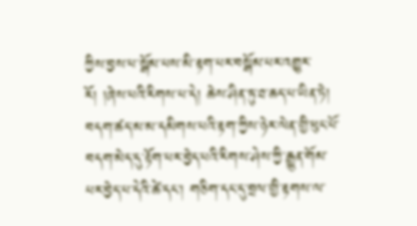ཀྱིས་བྱས་པ་སྒོམ་པས་མི་རྟག་པར་བསྒོམ་པར་འགྱུར་རོ། །ཞེས་པའི་རིགས་པ་དེ། ཆེས་ཤིན་ཏུ་ཐ་ཆད་པ་ཡིན་ཏེ། བདག་ཚད་མ་མ་དམིགས་པའི་རྟག་ཀྱིས་ཉེར་ལེན་གྱི་ཕུང་པོ་བདག་མེད་དུ་རྟོག་པར་བྱེད་པའི་རིགས་ཤེས་ཀྱི་རྒྱུན་གོམ་པར་བྱེད་པ་དེའི་ཚེ་དང་། གཅིག་དང་དུ་བྲལ་གྱི་རྟགས་ལ་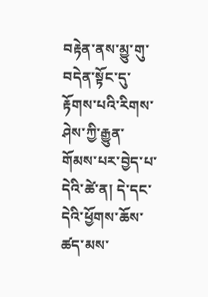བརྟེན་ནས་མྱུ་གུ་བདེན་སྟོང་དུ་རྟོགས་པའི་རིགས་ཤེས་ཀྱི་རྒྱུན་གོམས་པར་བྱེད་པ་དེའི་ཚེ་ན། དེ་དང་དེའི་ཕྱོགས་ཆོས་ཚད་མས་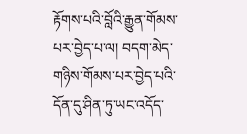རྟོགས་པའི་བློའི་རྒྱུན་གོམས་པར་བྱེད་པ་ལ། བདག་མེད་གཉིས་གོམས་པར་བྱེད་པའི་དོན་དུ་ཤིན་ཏུ་ཡང་འདོད་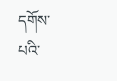དགོས་པའི་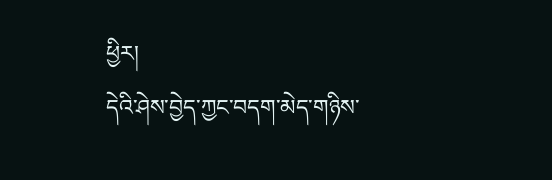ཕྱིར།
དེའི་ཤེས་བྱེད་ཀྱང་བདག་མེད་གཉིས་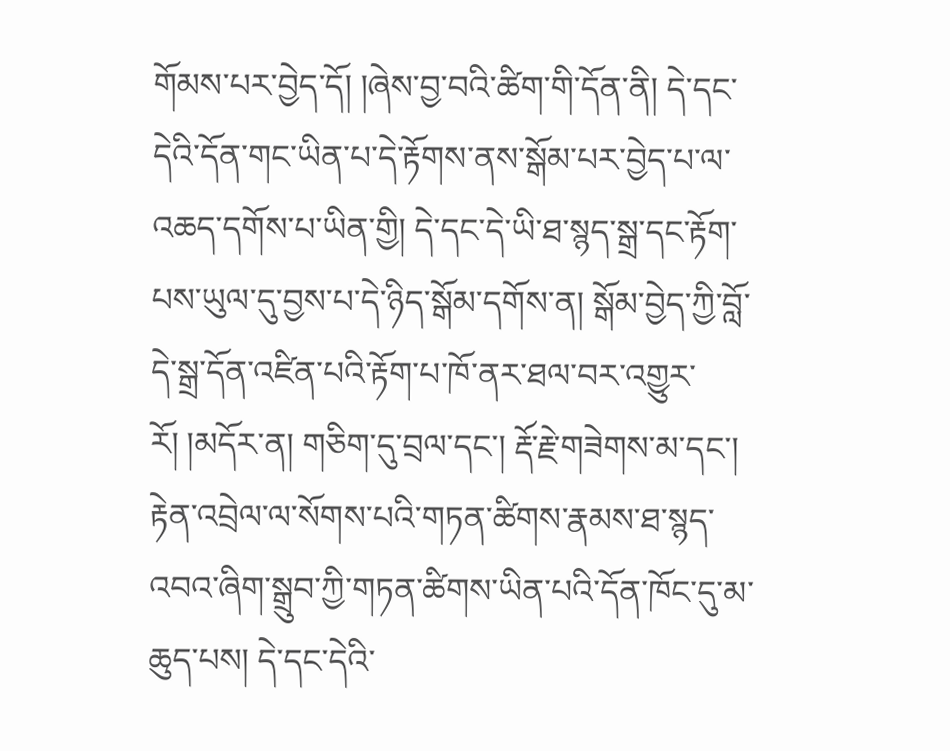གོམས་པར་བྱེད་དོ། །ཞེས་བྱ་བའི་ཚིག་གི་དོན་ནི། དེ་དང་དེའི་དོན་གང་ཡིན་པ་དེ་རྟོགས་ནས་སྒོམ་པར་བྱེད་པ་ལ་འཆད་དགོས་པ་ཡིན་གྱི། དེ་དང་དེ་ཡི་ཐ་སྙད་སྒྲ་དང་རྟོག་པས་ཡུལ་དུ་བྱས་པ་དེ་ཉིད་སྒོམ་དགོས་ན། སྒོམ་བྱེད་ཀྱི་བློ་དེ་སྒྲ་དོན་འཛིན་པའི་རྟོག་པ་ཁོ་ནར་ཐལ་བར་འགྱུར་རོ། །མདོར་ན། གཅིག་དུ་བྲལ་དང་། རྡོ་རྗེ་གཟེགས་མ་དང་། རྟེན་འབྲེལ་ལ་སོགས་པའི་གཏན་ཚིགས་རྣམས་ཐ་སྙད་འབའ་ཞིག་སྒྲུབ་ཀྱི་གཏན་ཚིགས་ཡིན་པའི་དོན་ཁོང་དུ་མ་ཆུད་པས། དེ་དང་དེའི་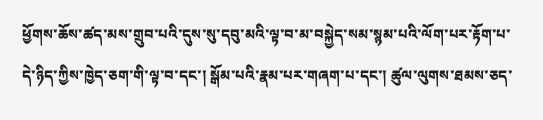ཕྱོགས་ཆོས་ཚད་མས་གྲུབ་པའི་དུས་སུ་དབུ་མའི་ལྟ་བ་མ་བསྐྱེད་སམ་སྙམ་པའི་ལོག་པར་རྟོག་པ་དེ་ཉིད་ཀྱིས་ཁྱེད་ཅག་གི་ལྟ་བ་དང་། སྒོམ་པའི་རྣམ་པར་གཞག་པ་དང་། ཚུལ་ལུགས་ཐམས་ཅད་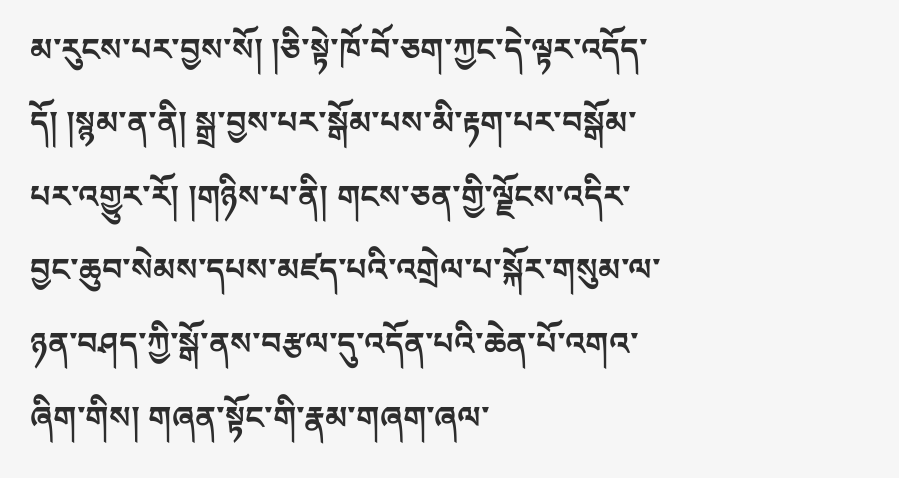མ་རུངས་པར་བྱས་སོ། །ཅི་སྟེ་ཁོ་བོ་ཅག་ཀྱང་དེ་ལྟར་འདོད་དོ། །སྙམ་ན་ནི། སྒྲ་བྱས་པར་སྒོམ་པས་མི་རྟག་པར་བསྒོམ་པར་འགྱུར་རོ། །གཉིས་པ་ནི། གངས་ཅན་གྱི་ལྗོངས་འདིར་བྱང་ཆུབ་སེམས་དཔས་མཛད་པའི་འགྲེལ་པ་སྐོར་གསུམ་ལ་ཉན་བཤད་ཀྱི་སྒོ་ནས་བརྩལ་དུ་འདོན་པའི་ཆེན་པོ་འགའ་ཞིག་གིས། གཞན་སྟོང་གི་རྣམ་གཞག་ཞལ་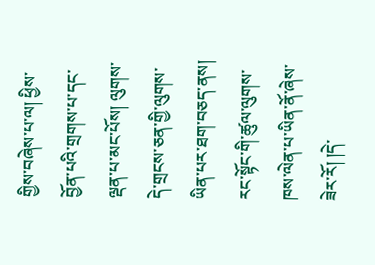གྱིས་བཞེས་པ་ལ། ཕྱིས་བྱོན་པའི་གྲགས་པ་དང་ལྡན་པ་མང་པོས། ལུགས་དེ་གྲངས་ཅན་གྱི་ལུགས་ཡིན་པར་ཐག་བཅད་ནས། རང་སྟོང་གི་ཚུལ་ལུགས་ཁས་ལེན་པ་ཡིན་ནོ་ཞེས་ཟེར་རོ། །དེ་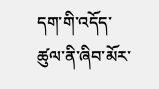དག་གི་འདོད་ཚུལ་ནི་ཞིབ་མོར་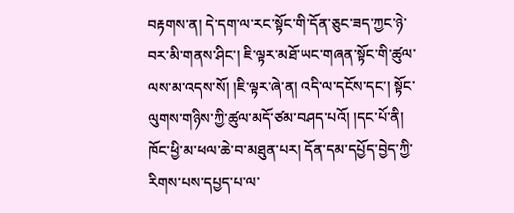བརྟགས་ན། དེ་དག་ལ་རང་སྟོང་གི་དོན་ཅུང་ཟད་ཀྱང་ཉེ་བར་མི་གནས་ཤིང་། ཇི་ལྟར་མཐོ་ཡང་གཞན་སྟོང་གི་ཚུལ་ལས་མ་འདས་སོ། །ཇི་ལྟར་ཞེ་ན། འདི་ལ་དངོས་དང་། སྟོང་ལུགས་གཉིས་ཀྱི་ཚུལ་མདོ་ཙམ་བཤད་པའོ། །དང་པོ་ནི། ཁོང་ཕྱི་མ་ཕལ་ཆེ་བ་མཐུན་པར། དོན་དམ་དཔྱོད་བྱེད་ཀྱི་རིགས་པས་དཔྱད་པ་ལ་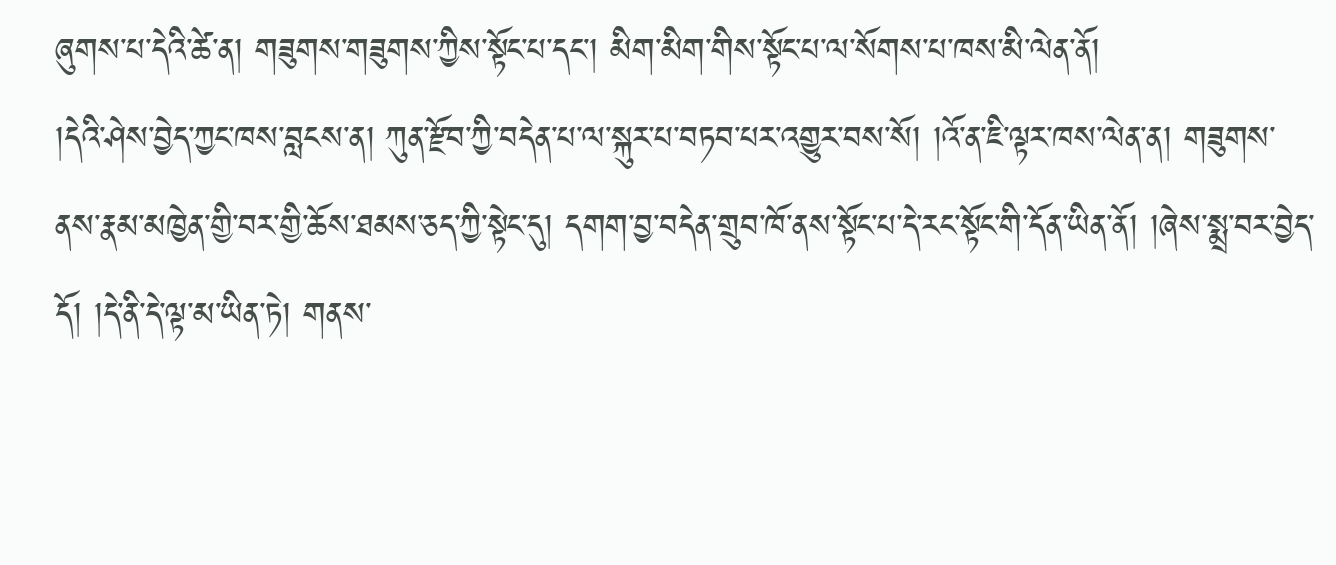ཞུགས་པ་དེའི་ཚེ་ན། གཟུགས་གཟུགས་ཀྱིས་སྟོང་པ་དང་། མིག་མིག་གིས་སྟོང་པ་ལ་སོགས་པ་ཁས་མི་ལེན་ནོ།
།དེའི་ཤེས་བྱེད་ཀྱང་ཁས་བླངས་ན། ཀུན་རྫོབ་ཀྱི་བདེན་པ་ལ་སྐུར་པ་བཏབ་པར་འགྱུར་བས་སོ། །འོ་ན་ཇི་ལྟར་ཁས་ལེན་ན། གཟུགས་ནས་རྣམ་མཁྱེན་གྱི་བར་གྱི་ཆོས་ཐམས་ཅད་ཀྱི་སྟེང་དུ། དགག་བྱ་བདེན་གྲུབ་ཁོ་ནས་སྟོང་པ་དེ་རང་སྟོང་གི་དོན་ཡིན་ནོ། །ཞེས་སྨྲ་བར་བྱེད་དོ། །དེ་ནི་དེ་ལྟ་མ་ཡིན་ཏེ། གནས་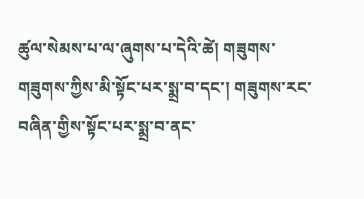ཚུལ་སེམས་པ་ལ་ཞུགས་པ་དེའི་ཚེ། གཟུགས་གཟུགས་ཀྱིས་མི་སྟོང་པར་སྨྲ་བ་དང་། གཟུགས་རང་བཞིན་གྱིས་སྟོང་པར་སྨྲ་བ་ནང་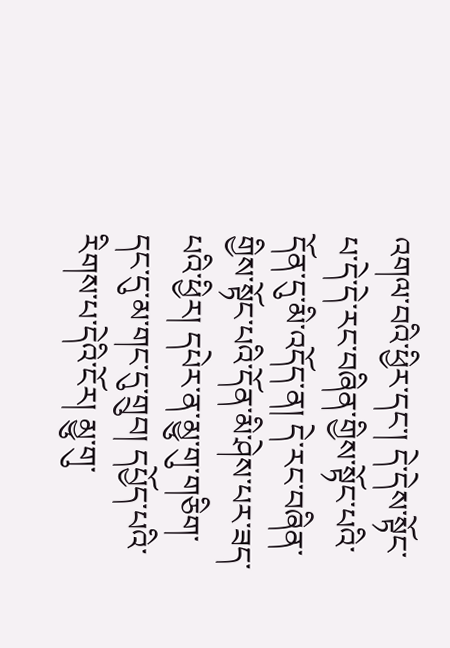འགལ་བའི་ཕྱིར་དང་། དེ་དེས་སྟོང་པ་དེ་དེ་རང་བཞིན་གྱིས་སྟོང་པའི་དོན་དུ་མི་འདོད་ན། དེ་རང་བཞིན་གྱིས་སྟོང་པའི་དོན་མི་ཤེས་པར་ཟད་པའི་ཕྱིར། དཔེར་ན་མྱུ་གུ་གཅིག་དང་དུ་མ་གང་དུ་གྲུབ། དཔྱོད་པའི་རིགས་པ་དེའི་ངོར། མྱུ་གུ་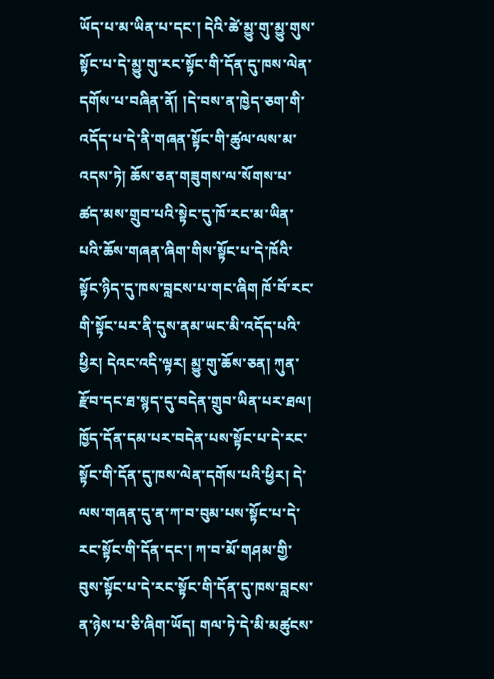ཡོད་པ་མ་ཡིན་པ་དང་། དེའི་ཚེ་མྱུ་གུ་མྱུ་གུས་སྟོང་པ་དེ་མྱུ་གུ་རང་སྟོང་གི་དོན་དུ་ཁས་ལེན་དགོས་པ་བཞིན་ནོ། །དེ་བས་ན་ཁྱེད་ཅག་གི་འདོད་པ་དེ་ནི་གཞན་སྟོང་གི་ཚུལ་ལས་མ་འདས་ཏེ། ཆོས་ཅན་གཟུགས་ལ་སོགས་པ་ཚད་མས་གྲུབ་པའི་སྟེང་དུ་ཁོ་རང་མ་ཡིན་པའི་ཆོས་གཞན་ཞིག་གིས་སྟོང་པ་དེ་ཁོའི་སྟོང་ཉིད་དུ་ཁས་བླངས་པ་གང་ཞིག ཁོ་བོ་རང་གི་སྟོང་པར་ནི་དུས་ནམ་ཡང་མི་འདོད་པའི་ཕྱིར། དེའང་འདི་ལྟར། མྱུ་གུ་ཆོས་ཅན། ཀུན་རྫོབ་དང་ཐ་སྙད་དུ་བདེན་གྲུབ་ཡིན་པར་ཐལ། ཁྱོད་དོན་དམ་པར་བདེན་པས་སྟོང་པ་དེ་རང་སྟོང་གི་དོན་དུ་ཁས་ལེན་དགོས་པའི་ཕྱིར། དེ་ལས་གཞན་དུ་ན་ཀ་བ་བུམ་པས་སྟོང་པ་དེ་རང་སྟོང་གི་དོན་དང་། ཀ་བ་མོ་གཤམ་གྱི་བུས་སྟོང་པ་དེ་རང་སྟོང་གི་དོན་དུ་ཁས་བླངས་ན་ཉེས་པ་ཅི་ཞིག་ཡོད། གལ་ཏེ་དེ་མི་མཚུངས་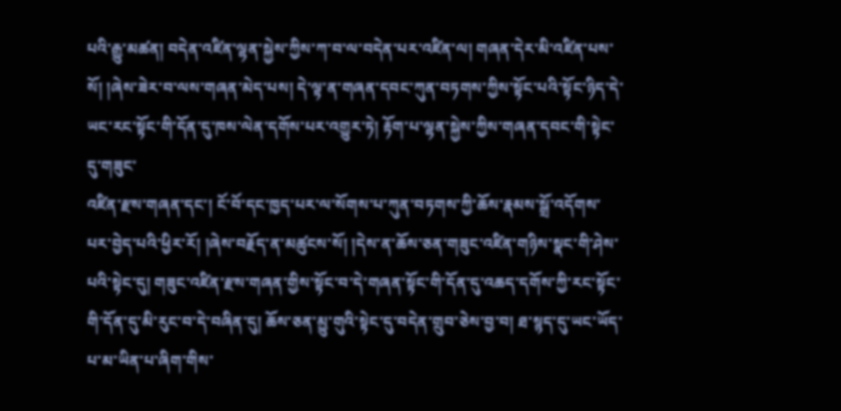པའི་རྒྱུ་མཚན། བདེན་འཛིན་ལྷན་སྐྱེས་ཀྱིས་ཀ་བ་ལ་བདེན་པར་འཛིན་ལ། གཞན་དེར་མི་འཛིན་པས་སོ། །ཞེས་ཟེར་བ་ལས་གཞན་མེད་པས། དེ་ལྟ་ན་གཞན་དབང་ཀུན་བཏགས་ཀྱིས་སྟོང་པའི་སྟོང་ཉིད་དེ་ཡང་རང་སྟོང་གི་དོན་དུ་ཁས་ལེན་དགོས་པར་འགྱུར་ཏེ། རྟོག་པ་ལྷན་སྐྱེས་ཀྱིས་གཞན་དབང་གི་སྟེང་དུ་གཟུང་
འཛིན་རྫས་གཞན་དང་། ངོ་བོ་དང་ཁྱད་པར་ལ་སོགས་པ་ཀུན་བཏགས་ཀྱི་ཆོས་རྣམས་སྒྲོ་འདོགས་པར་བྱེད་པའི་ཕྱིར་རོ། །ཞེས་བརྗོད་ན་མཚུངས་སོ། །དེས་ན་ཆོས་ཅན་གཟུང་འཛིན་གཉིས་སྣང་གི་ཤེས་པའི་སྟེང་དུ། གཟུང་འཛིན་རྫས་གཞན་གྱིས་སྟོང་བ་དེ་གཞན་སྟོང་གི་དོན་དུ་འཆད་དགོས་ཀྱི་རང་སྟོང་གི་དོན་དུ་མི་རུང་བ་དེ་བཞིན་དུ། ཆོས་ཅན་མྱུ་གུའི་སྟེང་དུ་བདེན་གྲུབ་ཅེས་བྱ་བ། ཐ་སྙད་དུ་ཡང་ཡོད་པ་མ་ཡིན་པ་ཞིག་གིས་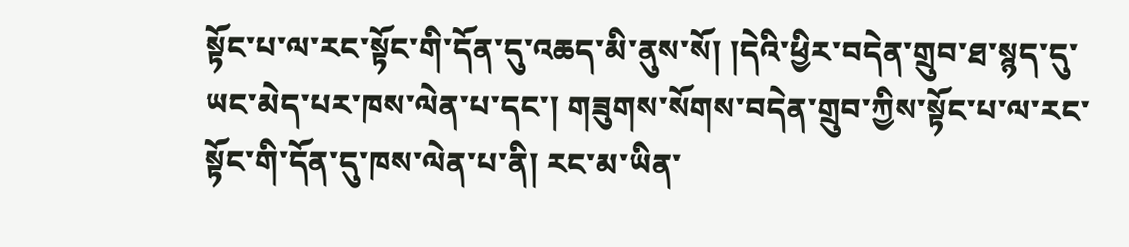སྟོང་པ་ལ་རང་སྟོང་གི་དོན་དུ་འཆད་མི་ནུས་སོ། །དེའི་ཕྱིར་བདེན་གྲུབ་ཐ་སྙད་དུ་ཡང་མེད་པར་ཁས་ལེན་པ་དང་། གཟུགས་སོགས་བདེན་གྲུབ་ཀྱིས་སྟོང་པ་ལ་རང་སྟོང་གི་དོན་དུ་ཁས་ལེན་པ་ནི། རང་མ་ཡིན་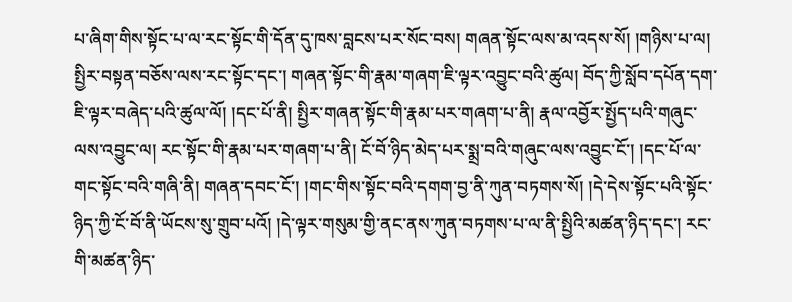པ་ཞིག་གིས་སྟོང་པ་ལ་རང་སྟོང་གི་དོན་དུ་ཁས་བླངས་པར་སོང་བས། གཞན་སྟོང་ལས་མ་འདས་སོ། །གཉིས་པ་ལ། སྤྱིར་བསྟན་བཅོས་ལས་རང་སྟོང་དང་། གཞན་སྟོང་གི་རྣམ་གཞག་ཇི་ལྟར་འབྱུང་བའི་ཚུལ། བོད་ཀྱི་སློབ་དཔོན་དག་ཇི་ལྟར་བཞེད་པའི་ཚུལ་ལོ། །དང་པོ་ནི། སྤྱིར་གཞན་སྟོང་གི་རྣམ་པར་གཞག་པ་ནི། རྣལ་འབྱོར་སྤྱོད་པའི་གཞུང་ལས་འབྱུང་ལ། རང་སྟོང་གི་རྣམ་པར་གཞག་པ་ནི། ངོ་བོ་ཉིད་མེད་པར་སྨྲ་བའི་གཞུང་ལས་འབྱུང་ངོ་། །དང་པོ་ལ་གང་སྟོང་བའི་གཞི་ནི། གཞན་དབང་ངོ་། །གང་གིས་སྟོང་བའི་དགག་བྱ་ནི་ཀུན་བཏགས་སོ། །དེ་དེས་སྟོང་པའི་སྟོང་ཉིད་ཀྱི་ངོ་བོ་ནི་ཡོངས་སུ་གྲུབ་པའོ། །དེ་ལྟར་གསུམ་གྱི་ནང་ནས་ཀུན་བཏགས་པ་ལ་ནི་སྤྱིའི་མཚན་ཉིད་དང་། རང་གི་མཚན་ཉིད་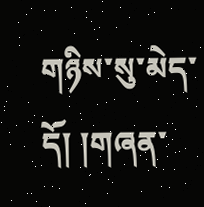གཉིས་སུ་མེད་དོ། །གཞན་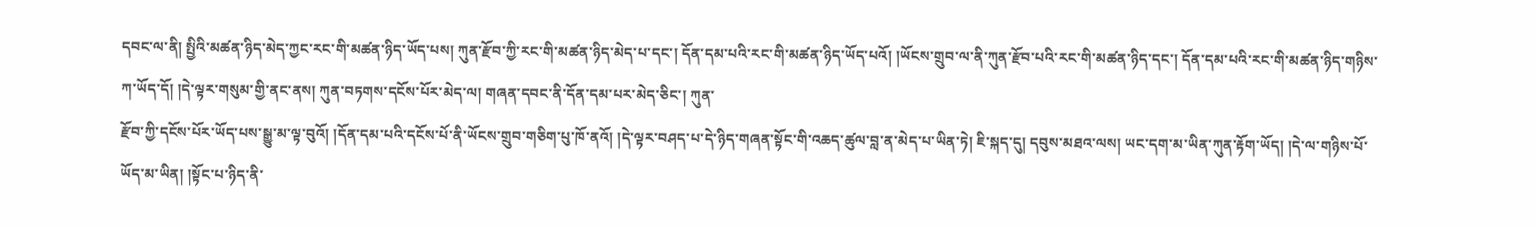དབང་ལ་ནི། སྤྱིའི་མཚན་ཉིད་མེད་ཀྱང་རང་གི་མཚན་ཉིད་ཡོད་པས། ཀུན་རྫོབ་ཀྱི་རང་གི་མཚན་ཉིད་མེད་པ་དང་། དོན་དམ་པའི་རང་གི་མཚན་ཉིད་ཡོད་པའོ། །ཡོངས་གྲུབ་ལ་ནི་ཀུན་རྫོབ་པའི་རང་གི་མཚན་ཉིད་དང་། དོན་དམ་པའི་རང་གི་མཚན་ཉིད་གཉིས་ཀ་ཡོད་དོ། །དེ་ལྟར་གསུམ་གྱི་ནང་ནས། ཀུན་བཏགས་དངོས་པོར་མེད་ལ། གཞན་དབང་ནི་དོན་དམ་པར་མེད་ཅིང་། ཀུན་
རྫོབ་ཀྱི་དངོས་པོར་ཡོད་པས་སྒྱུ་མ་ལྟ་བུའོ། །དོན་དམ་པའི་དངོས་པོ་ནི་ཡོངས་གྲུབ་གཅིག་པུ་ཁོ་ནའོ། །དེ་ལྟར་བཤད་པ་དེ་ཉིད་གཞན་སྟོང་གི་འཆད་ཚུལ་བླ་ན་མེད་པ་ཡིན་ཏེ། ཇི་སྐད་དུ། དབུས་མཐའ་ལས། ཡང་དག་མ་ཡིན་ཀུན་རྟོག་ཡོད། །དེ་ལ་གཉིས་པོ་ཡོད་མ་ཡིན། །སྟོང་པ་ཉིད་ནི་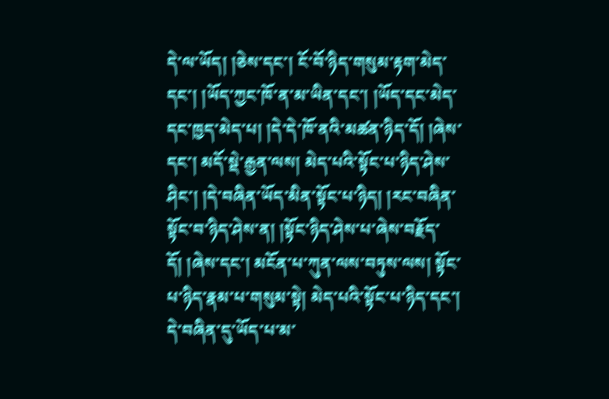དེ་ལ་ཡོད། །ཅེས་དང་། ངོ་བོ་ཉིད་གསུམ་རྟག་མེད་དང་། །ཡོད་ཀྱང་ཁོ་ན་མ་ཡིན་དང་། །ཡོད་དང་མེད་དང་ཁྱད་མེད་པ། །དེ་དེ་ཁོ་ནའི་མཚན་ཉིད་དོ། །ཞེས་དང་། མདོ་སྡེ་རྒྱན་ལས། མེད་པའི་སྟོང་པ་ཉིད་ཤེས་ཤིང་། །དེ་བཞིན་ཡོད་མིན་སྟོང་པ་ཉིད། །རང་བཞིན་སྟོང་བ་ཉིད་ཤེས་ན། །སྟོང་ཉིད་ཤེས་པ་ཞེས་བརྗོད་དོ། །ཞེས་དང་། མངོན་པ་ཀུན་ལས་བཏུས་ལས། སྟོང་པ་ཉིད་རྣམ་པ་གསུམ་སྟེ། མེད་པའི་སྟོང་པ་ཉིད་དང་། དེ་བཞིན་དུ་ཡོད་པ་མ་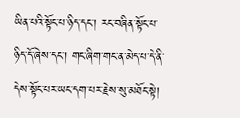ཡིན་པའི་སྟོང་པ་ཉིད་དང་། རང་བཞིན་སྟོང་པ་ཉིད་དོ་ཞེས་དང་། གང་ཞིག་གང་ན་མེད་པ་དེ་ནི་དེས་སྟོང་པར་ཡང་དག་པར་རྗེས་སུ་མཐོང་སྟེ།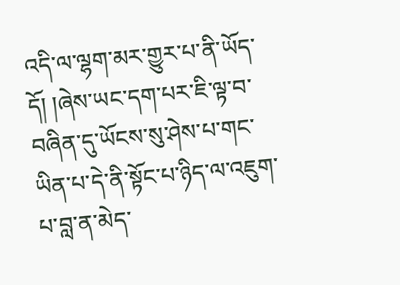འདི་ལ་ལྷག་མར་གྱུར་པ་ནི་ཡོད་དོ། །ཞེས་ཡང་དག་པར་ཇི་ལྟ་བ་བཞིན་དུ་ཡོངས་སུ་ཤེས་པ་གང་ཡིན་པ་དེ་ནི་སྟོང་པ་ཉིད་ལ་འཇུག་པ་བླ་ན་མེད་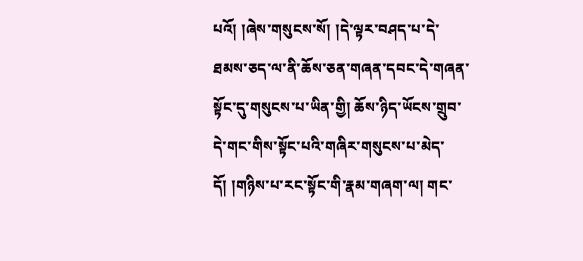པའོ། །ཞེས་གསུངས་སོ། །དེ་ལྟར་བཤད་པ་དེ་ཐམས་ཅད་ལ་ནི་ཆོས་ཅན་གཞན་དབང་དེ་གཞན་སྟོང་དུ་གསུངས་པ་ཡིན་གྱི། ཆོས་ཉིད་ཡོངས་གྲུབ་དེ་གང་གིས་སྟོང་པའི་གཞིར་གསུངས་པ་མེད་དོ། །གཉིས་པ་རང་སྟོང་གི་རྣམ་གཞག་ལ། གང་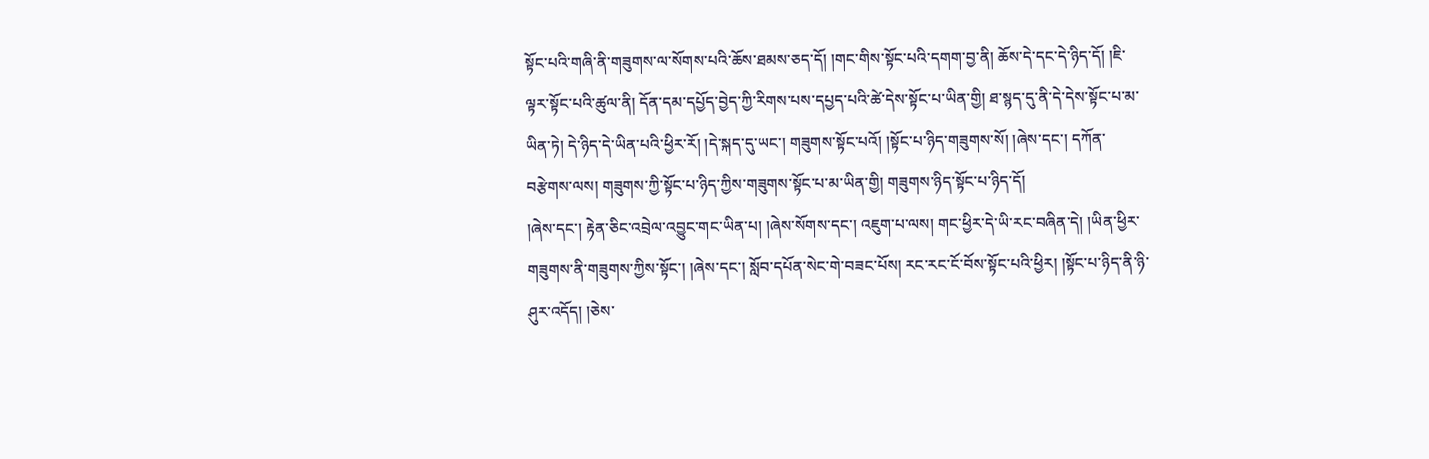སྟོང་པའི་གཞི་ནི་གཟུགས་ལ་སོགས་པའི་ཆོས་ཐམས་ཅད་དོ། །གང་གིས་སྟོང་པའི་དགག་བྱ་ནི། ཆོས་དེ་དང་དེ་ཉིད་དོ། །ཇི་ལྟར་སྟོང་པའི་ཚུལ་ནི། དོན་དམ་དཔྱོད་བྱེད་ཀྱི་རིགས་པས་དཔྱད་པའི་ཚེ་དེས་སྟོང་པ་ཡིན་གྱི། ཐ་སྙད་དུ་ནི་དེ་དེས་སྟོང་པ་མ་ཡིན་ཏེ། དེ་ཉིད་དེ་ཡིན་པའི་ཕྱིར་རོ། །དེ་སྐད་དུ་ཡང་། གཟུགས་སྟོང་པའོ། །སྟོང་པ་ཉིད་གཟུགས་སོ། །ཞེས་དང་། དཀོན་བརྩེགས་ལས། གཟུགས་ཀྱི་སྟོང་པ་ཉིད་ཀྱིས་གཟུགས་སྟོང་པ་མ་ཡིན་གྱི། གཟུགས་ཉིད་སྟོང་པ་ཉིད་དོ།
།ཞེས་དང་། རྟེན་ཅིང་འབྲེལ་འབྱུང་གང་ཡིན་པ། །ཞེས་སོགས་དང་། འཇུག་པ་ལས། གང་ཕྱིར་དེ་ཡི་རང་བཞིན་དེ། །ཡིན་ཕྱིར་གཟུགས་ནི་གཟུགས་ཀྱིས་སྟོང་། །ཞེས་དང་། སློབ་དཔོན་སེང་གེ་བཟང་པོས། རང་རང་ངོ་བོས་སྟོང་པའི་ཕྱིར། །སྟོང་པ་ཉིད་ནི་ཉི་ཤུར་འདོད། །ཅེས་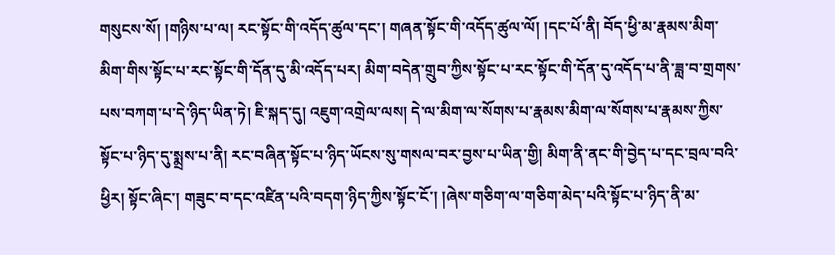གསུངས་སོ། །གཉིས་པ་ལ། རང་སྟོང་གི་འདོད་ཚུལ་དང་། གཞན་སྟོང་གི་འདོད་ཚུལ་ལོ། །དང་པོ་ནི། བོད་ཕྱི་མ་རྣམས་མིག་མིག་གིས་སྟོང་པ་རང་སྟོང་གི་དོན་དུ་མི་འདོད་པར། མིག་བདེན་གྲུབ་ཀྱིས་སྟོང་པ་རང་སྟོང་གི་དོན་དུ་འདོད་པ་ནི་ཟླ་བ་གྲགས་པས་བཀག་པ་དེ་ཉིད་ཡིན་ཏེ། ཇི་སྐད་དུ། འཇུག་འགྲེལ་ལས། དེ་ལ་མིག་ལ་སོགས་པ་རྣམས་མིག་ལ་སོགས་པ་རྣམས་ཀྱིས་སྟོང་པ་ཉིད་དུ་སྨྲས་པ་ནི། རང་བཞིན་སྟོང་པ་ཉིད་ཡོངས་སུ་གསལ་བར་བྱས་པ་ཡིན་གྱི། མིག་ནི་ནང་གི་བྱེད་པ་དང་བྲལ་བའི་ཕྱིར། སྟོང་ཞིང་། གཟུང་བ་དང་འཛིན་པའི་བདག་ཉིད་ཀྱིས་སྟོང་ངོ་། །ཞེས་གཅིག་ལ་གཅིག་མེད་པའི་སྟོང་པ་ཉིད་ནི་མ་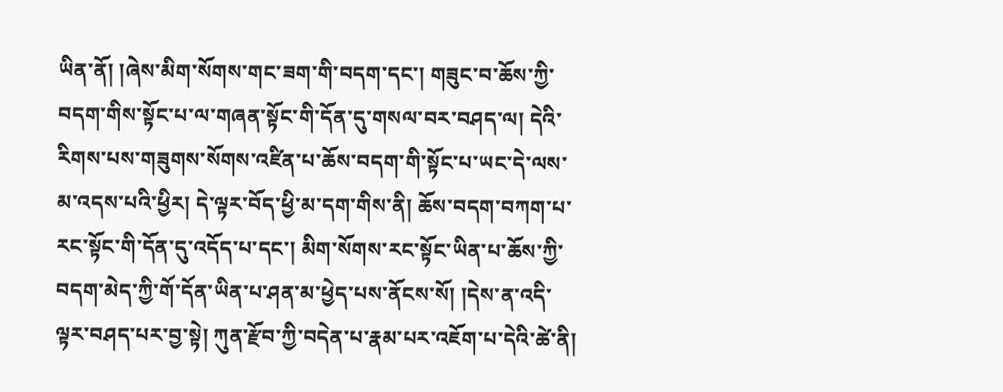ཡིན་ནོ། །ཞེས་མིག་སོགས་གང་ཟག་གི་བདག་དང་། གཟུང་བ་ཆོས་ཀྱི་བདག་གིས་སྟོང་པ་ལ་གཞན་སྟོང་གི་དོན་དུ་གསལ་བར་བཤད་ལ། དེའི་རིགས་པས་གཟུགས་སོགས་འཛིན་པ་ཆོས་བདག་གི་སྟོང་པ་ཡང་དེ་ལས་མ་འདས་པའི་ཕྱིར། དེ་ལྟར་བོད་ཕྱི་མ་དག་གིས་ནི། ཆོས་བདག་བཀག་པ་རང་སྟོང་གི་དོན་དུ་འདོད་པ་དང་། མིག་སོགས་རང་སྟོང་ཡིན་པ་ཆོས་ཀྱི་བདག་མེད་ཀྱི་གོ་དོན་ཡིན་པ་ཤན་མ་ཕྱེད་པས་ནོངས་སོ། །དེས་ན་འདི་ལྟར་བཤད་པར་བྱ་སྟེ། ཀུན་རྫོབ་ཀྱི་བདེན་པ་རྣམ་པར་འཇོག་པ་དེའི་ཚེ་ནི།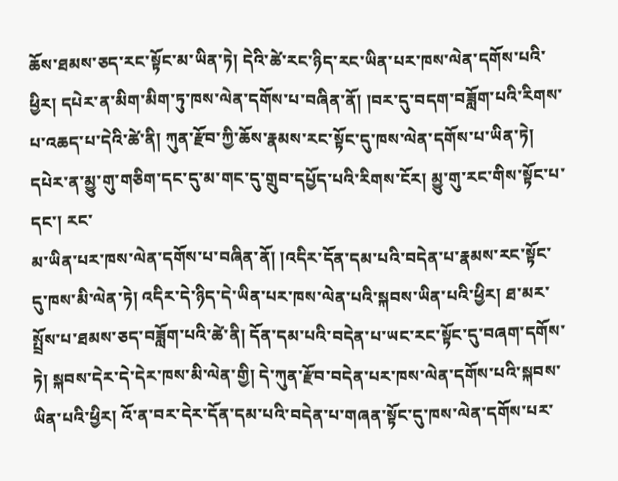ཆོས་ཐམས་ཅད་རང་སྟོང་མ་ཡིན་ཏེ། དེའི་ཚེ་རང་ཉིད་རང་ཡིན་པར་ཁས་ལེན་དགོས་པའི་ཕྱིར། དཔེར་ན་མིག་མིག་ཏུ་ཁས་ལེན་དགོས་པ་བཞིན་ནོ། །བར་དུ་བདག་བཟློག་པའི་རིགས་པ་འཆད་པ་དེའི་ཚེ་ནི། ཀུན་རྫོབ་ཀྱི་ཆོས་རྣམས་རང་སྟོང་དུ་ཁས་ལེན་དགོས་པ་ཡིན་ཏེ། དཔེར་ན་མྱུ་གུ་གཅིག་དང་དུ་མ་གང་དུ་གྲུབ་དཔྱོད་པའི་རིགས་ངོར། མྱུ་གུ་རང་གིས་སྟོང་པ་དང་། རང་
མ་ཡིན་པར་ཁས་ལེན་དགོས་པ་བཞིན་ནོ། །འདིར་དོན་དམ་པའི་བདེན་པ་རྣམས་རང་སྟོང་དུ་ཁས་མི་ལེན་ཏེ། འདིར་དེ་ཉིད་དེ་ཡིན་པར་ཁས་ལེན་པའི་སྐབས་ཡིན་པའི་ཕྱིར། ཐ་མར་སྤྲོས་པ་ཐམས་ཅད་བཟློག་པའི་ཚེ་ནི། དོན་དམ་པའི་བདེན་པ་ཡང་རང་སྟོང་དུ་བཞག་དགོས་ཏེ། སྐབས་དེར་དེ་དེར་ཁས་མི་ལེན་གྱི། དེ་ཀུན་རྫོབ་བདེན་པར་ཁས་ལེན་དགོས་པའི་སྐབས་ཡིན་པའི་ཕྱིར། འོ་ན་བར་དེར་དོན་དམ་པའི་བདེན་པ་གཞན་སྟོང་དུ་ཁས་ལེན་དགོས་པར་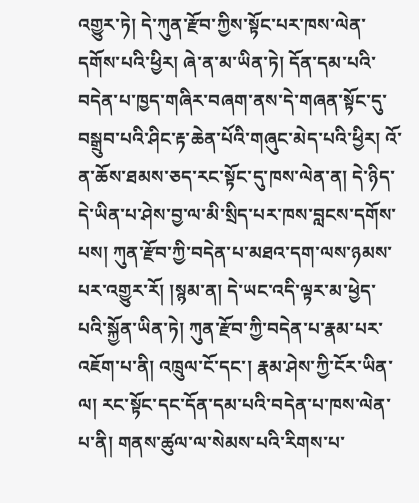འགྱུར་ཏེ། དེ་ཀུན་རྫོབ་ཀྱིས་སྟོང་པར་ཁས་ལེན་དགོས་པའི་ཕྱིར། ཞེ་ན་མ་ཡིན་ཏེ། དོན་དམ་པའི་བདེན་པ་ཁྱད་གཞིར་བཞག་ནས་དེ་གཞན་སྟོང་དུ་བསྒྲུབ་པའི་ཤིང་རྟ་ཆེན་པོའི་གཞུང་མེད་པའི་ཕྱིར། འོ་ན་ཆོས་ཐམས་ཅད་རང་སྟོང་དུ་ཁས་ལེན་ན། དེ་ཉིད་དེ་ཡིན་པ་ཤེས་བྱ་ལ་མི་སྲིད་པར་ཁས་བླངས་དགོས་པས། ཀུན་རྫོབ་ཀྱི་བདེན་པ་མཐའ་དག་ལས་ཉམས་པར་འགྱུར་རོ། །སྙམ་ན། དེ་ཡང་འདི་ལྟར་མ་ཕྱེད་པའི་སྐྱོན་ཡིན་ཏེ། ཀུན་རྫོབ་ཀྱི་བདེན་པ་རྣམ་པར་འཇོག་པ་ནི། འཁྲུལ་ངོ་དང་། རྣམ་ཤེས་ཀྱི་ངོར་ཡིན་ལ། རང་སྟོང་དང་དོན་དམ་པའི་བདེན་པ་ཁས་ལེན་པ་ནི། གནས་ཚུལ་ལ་སེམས་པའི་རིགས་པ་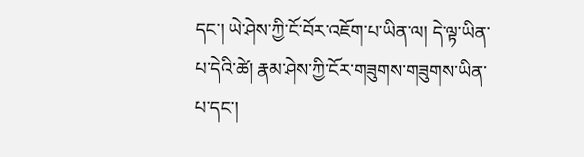དང་། ཡེ་ཤེས་ཀྱི་ངོ་བོར་འཇོག་པ་ཡིན་ལ། དེ་ལྟ་ཡིན་པ་དེའི་ཚེ། རྣམ་ཤེས་ཀྱི་ངོར་གཟུགས་གཟུགས་ཡིན་པ་དང་།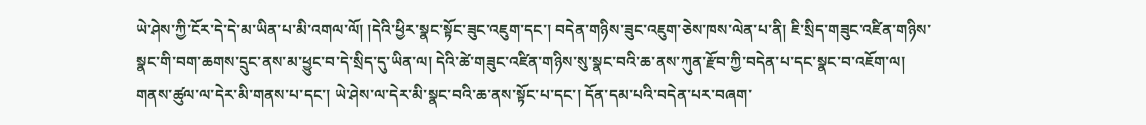ཡེ་ཤེས་ཀྱི་ངོར་དེ་དེ་མ་ཡིན་པ་མི་འགལ་ལོ། །དེའི་ཕྱིར་སྣང་སྟོང་ཟུང་འཇུག་དང་། བདེན་གཉིས་ཟུང་འཇུག་ཅེས་ཁས་ལེན་པ་ནི། ཇི་སྲིད་གཟུང་འཛིན་གཉིས་སྣང་གི་བག་ཆགས་དྲུང་ནས་མ་ཕྱུང་བ་དེ་སྲིད་དུ་ཡིན་ལ། དེའི་ཚེ་གཟུང་འཛིན་གཉིས་སུ་སྣང་བའི་ཆ་ནས་ཀུན་རྫོབ་ཀྱི་བདེན་པ་དང་སྣང་བ་འཇོག་ལ། གནས་ཚུལ་ལ་དེར་མི་གནས་པ་དང་། ཡེ་ཤེས་ལ་དེར་མི་སྣང་བའི་ཆ་ནས་སྟོང་པ་དང་། དོན་དམ་པའི་བདེན་པར་བཞག་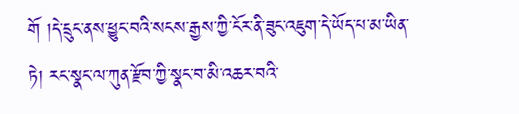གོ །དེ་དྲུང་ནས་ཕྱུང་བའི་སངས་རྒྱས་ཀྱི་ངོར་ནི་ཟུང་འཇུག་དེ་ཡོད་པ་མ་ཡིན་
ཏེ། རང་སྣང་ལ་ཀུན་རྫོབ་ཀྱི་སྣང་བ་མི་འཆར་བའི་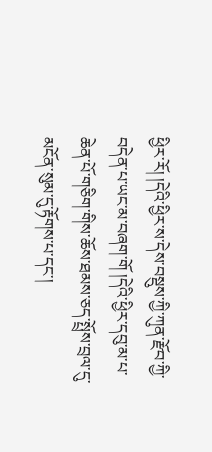ཕྱིར་རོ། །དེའི་ཕྱིར་ས་དེས་བསྡུས་ཀྱི་ཀུན་རྫོབ་ཀྱི་བདེན་པ་ཡང་མ་བཞག་གོ །དེའི་ཕྱིར་དབུ་མ་པ་ཆེན་པོ་གཅིག་གིས་ཆོས་ཐམས་ཅད་སྤྲོས་བྲལ་དུ་མངོན་སུམ་དུ་རྟོགས་པ་དང་།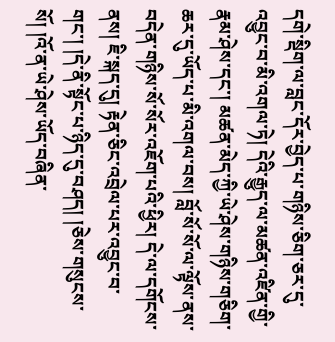དགེ་སྡིག་ལ་བླང་དོར་བྱེད་པ་གཉིས་ཅིག་ཅར་དུ་འབྱུང་བ་མི་འགལ་ཏེ། དེའི་རྒྱུད་ལ་མཚན་འཛིན་གྱི་རྣམ་ཤེས་དང་། མཚན་མེད་ཀྱི་ཡེ་ཤེས་གཉིས་གཅིག་ཆར་དུ་ཡོད་པ་མི་འགལ་བས། བློ་སོ་སོ་ལ་ལྟོས་ནས་བདེན་གཉིས་སོ་སོར་འཇོག་པའི་ཕྱིར། དེ་ལ་དགོངས་ནས། ཇི་སྐད་དུ། རྟེན་ཅིང་འབྲེལ་པར་འབྱུང་བ་གང་། །དེ་ནི་སྟོང་པ་ཉིད་དུ་བཤད། །ཅེས་གསུངས་སོ། །འོ་ན་ཡེ་ཤེས་ཡོད་བཞིན་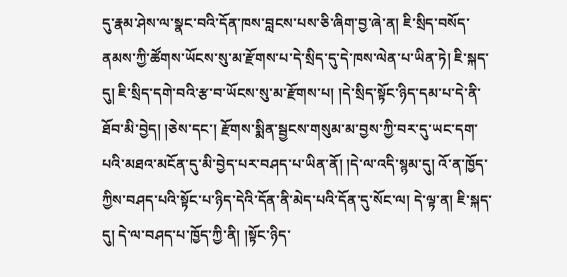དུ་རྣམ་ཤེས་ལ་སྣང་བའི་དོན་ཁས་བླངས་པས་ཅི་ཞིག་བྱ་ཞེ་ན། ཇི་སྲིད་བསོད་ནམས་ཀྱི་ཚོགས་ཡོངས་སུ་མ་རྫོགས་པ་དེ་སྲིད་དུ་དེ་ཁས་ལེན་པ་ཡིན་ཏེ། ཇི་སྐད་དུ། ཇི་སྲིད་དགེ་བའི་རྩ་བ་ཡོངས་སུ་མ་རྫོགས་པ། །དེ་སྲིད་སྟོང་ཉིད་དམ་པ་དེ་ནི་ཐོབ་མི་བྱེད། །ཅེས་དང་། རྫོགས་སྨིན་སྦྱངས་གསུམ་མ་བྱས་ཀྱི་བར་དུ་ཡང་དག་པའི་མཐའ་མངོན་དུ་མི་བྱེད་པར་བཤད་པ་ཡིན་ནོ། །དེ་ལ་འདི་སྙམ་དུ། འོ་ན་ཁྱོད་ཀྱིས་བཤད་པའི་སྟོང་པ་ཉིད་དེའི་དོན་ནི་མེད་པའི་དོན་དུ་སོང་ལ། དེ་ལྟ་ན། ཇི་སྐད་དུ། དེ་ལ་བཤད་པ་ཁྱོད་ཀྱི་ནི། །སྟོང་ཉིད་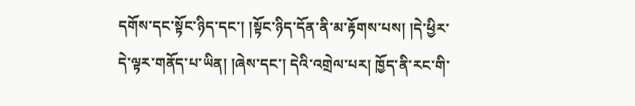དགོས་དང་སྟོང་ཉིད་དང་། །སྟོང་ཉིད་དོན་ནི་མ་རྟོགས་པས། །དེ་ཕྱིར་དེ་ལྟར་གནོད་པ་ཡིན། །ཞེས་དང་། དེའི་འགྲེལ་པར། ཁྱོད་ནི་རང་གི་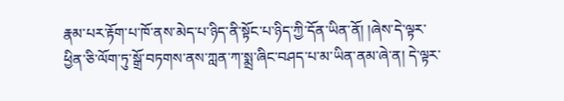རྣམ་པར་རྟོག་པ་ཁོ་ནས་མེད་པ་ཉིད་ནི་སྟོང་པ་ཉིད་ཀྱི་དོན་ཡིན་ནོ། །ཞེས་དེ་ལྟར་ཕྱིན་ཅི་ལོག་ཏུ་སྒྲོ་བཏགས་ནས་ཀླན་ཀ་སྨྲ་ཞིང་བཤད་པ་མ་ཡིན་ནམ་ཞེ་ན། དེ་ལྟར་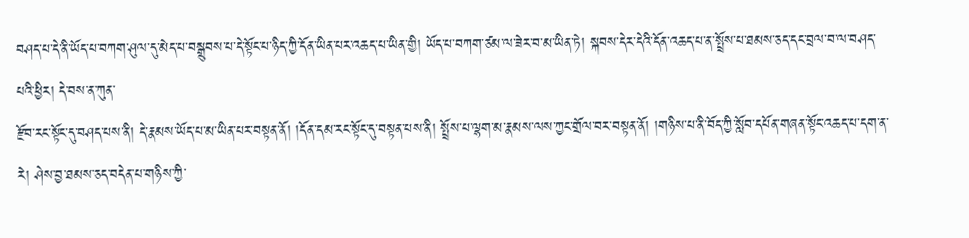བཤད་པ་དེ་ནི་ཡོད་པ་བཀག་ཤུལ་དུ་མེད་པ་བསྒྲུབས་པ་དེ་སྟོང་པ་ཉིད་ཀྱི་དོན་ཡིན་པར་འཆད་པ་ཡིན་གྱི། ཡོད་པ་བཀག་ཙམ་ལ་ཟེར་བ་མ་ཡིན་ཏེ། སྐབས་དེར་དེའི་དོན་འཆད་པ་ན་སྤྲོས་པ་ཐམས་ཅད་དང་བྲལ་བ་ལ་བཤད་པའི་ཕྱིར། དེ་བས་ན་ཀུན་
རྫོབ་རང་སྟོང་དུ་བཤད་པས་ནི། དེ་རྣམས་ཡོད་པ་མ་ཡིན་པར་བསྟན་ནོ། །དོན་དམ་རང་སྟོང་དུ་བསྟན་པས་ནི། སྤྲོས་པ་ལྷག་མ་རྣམས་ལས་ཀྱང་གྲོལ་བར་བསྟན་ནོ། །གཉིས་པ་ནི་བོད་ཀྱི་སློབ་དཔོན་གཞན་སྟོང་འཆད་པ་དག་ན་རེ། ཤེས་བྱ་ཐམས་ཅད་བདེན་པ་གཉིས་ཀྱི་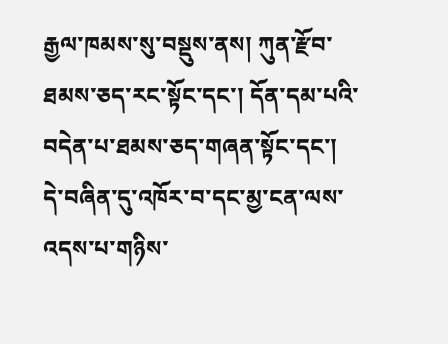རྒྱལ་ཁམས་སུ་བསྡུས་ནས། ཀུན་རྫོབ་ཐམས་ཅད་རང་སྟོང་དང་། དོན་དམ་པའི་བདེན་པ་ཐམས་ཅད་གཞན་སྟོང་དང་། དེ་བཞིན་དུ་འཁོར་བ་དང་མྱ་ངན་ལས་འདས་པ་གཉིས་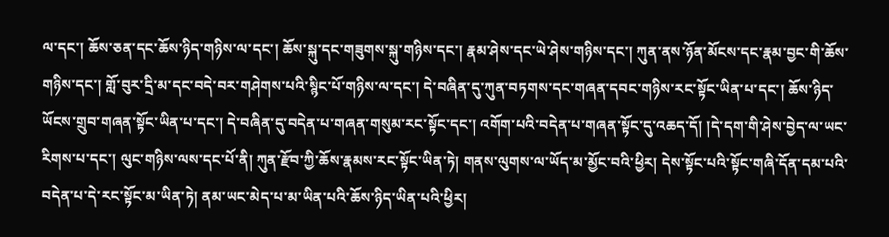ལ་དང་། ཆོས་ཅན་དང་ཆོས་ཉིད་གཉིས་ལ་དང་། ཆོས་སྐུ་དང་གཟུགས་སྐུ་གཉིས་དང་། རྣམ་ཤེས་དང་ཡེ་ཤེས་གཉིས་དང་། ཀུན་ནས་ཉོན་མོངས་དང་རྣམ་བྱང་གི་ཆོས་གཉིས་དང་། གློ་བུར་དྲི་མ་དང་བདེ་བར་གཤེགས་པའི་སྙིང་པོ་གཉིས་ལ་དང་། དེ་བཞིན་དུ་ཀུན་བཏགས་དང་གཞན་དབང་གཉིས་རང་སྟོང་ཡིན་པ་དང་། ཆོས་ཉིད་ཡོངས་གྲུབ་གཞན་སྟོང་ཡིན་པ་དང་། དེ་བཞིན་དུ་བདེན་པ་གཞན་གསུམ་རང་སྟོང་དང་། འགོག་པའི་བདེན་པ་གཞན་སྟོང་དུ་འཆད་དོ། །དེ་དག་གི་ཤེས་བྱེད་ལ་ཡང་རིགས་པ་དང་། ལུང་གཉིས་ལས་དང་པོ་ནི། ཀུན་རྫོབ་ཀྱི་ཆོས་རྣམས་རང་སྟོང་ཡིན་ཏེ། གནས་ལུགས་ལ་ཡོད་མ་མྱོང་བའི་ཕྱིར། དེས་སྟོང་པའི་སྟོང་གཞི་དོན་དམ་པའི་བདེན་པ་དེ་རང་སྟོང་མ་ཡིན་ཏེ། ནམ་ཡང་མེད་པ་མ་ཡིན་པའི་ཆོས་ཉིད་ཡིན་པའི་ཕྱིར།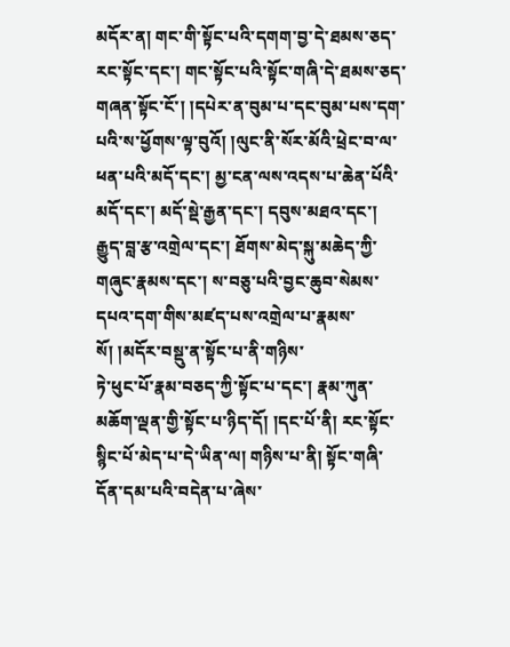མདོར་ན། གང་གི་སྟོང་པའི་དགག་བྱ་དེ་ཐམས་ཅད་རང་སྟོང་དང་། གང་སྟོང་པའི་སྟོང་གཞི་དེ་ཐམས་ཅད་གཞན་སྟོང་ངོ་། །དཔེར་ན་བུམ་པ་དང་བུམ་པས་དག་པའི་ས་ཕྱོགས་ལྟ་བུའོ། །ལུང་ནི་སོར་མོའི་ཕྲེང་བ་ལ་ཕན་པའི་མདོ་དང་། མྱ་ངན་ལས་འདས་པ་ཆེན་པོའི་མདོ་དང་། མདོ་སྡེ་རྒྱན་དང་། དབུས་མཐའ་དང་། རྒྱུད་བླ་རྩ་འགྲེལ་དང་། ཐོགས་མེད་སྐུ་མཆེད་ཀྱི་གཞུང་རྣམས་དང་། ས་བཅུ་པའི་བྱང་ཆུབ་སེམས་དཔའ་དག་གིས་མཛད་པས་འགྲེལ་པ་རྣམས་སོ། །མདོར་བསྡུ་ན་སྟོང་པ་ནི་གཉིས་
ཏེ་ཕུང་པོ་རྣམ་བཅད་ཀྱི་སྟོང་པ་དང་། རྣམ་ཀུན་མཆོག་ལྡན་གྱི་སྟོང་པ་ཉིད་དོ། །དང་པོ་ནི། རང་སྟོང་སྙིང་པོ་མེད་པ་དེ་ཡིན་ལ། གཉིས་པ་ནི། སྟོང་གཞི་དོན་དམ་པའི་བདེན་པ་ཞེས་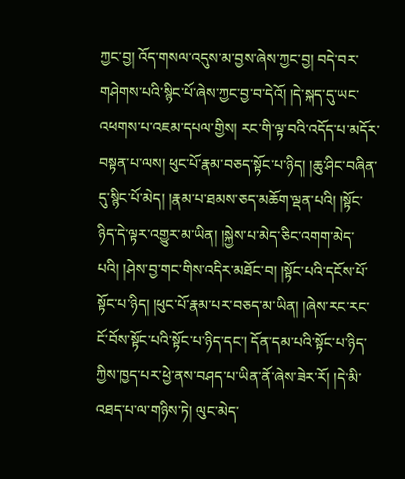ཀྱང་བྱ། འོད་གསལ་འདུས་མ་བྱས་ཞེས་ཀྱང་བྱ། བདེ་བར་གཤེགས་པའི་སྙིང་པོ་ཞེས་ཀྱང་བྱ་བ་དེའོ། །དེ་སྐད་དུ་ཡང་འཕགས་པ་འཇམ་དཔལ་གྱིས། རང་གི་ལྟ་བའི་འདོད་པ་མདོར་བསྟན་པ་ལས། ཕུང་པོ་རྣམ་བཅད་སྟོང་པ་ཉིད། །ཆུ་ཤིང་བཞིན་དུ་སྙིང་པོ་མེད། །རྣམ་པ་ཐམས་ཅད་མཆོག་ལྡན་པའི། །སྟོང་ཉིད་དེ་ལྟར་འགྱུར་མ་ཡིན། །སྐྱེས་པ་མེད་ཅིང་འགག་མེད་པའི། །ཤེས་བྱ་གང་གིས་འདིར་མཐོང་བ། །སྟོང་པའི་དངོས་པོ་སྟོང་པ་ཉིད། །ཕུང་པོ་རྣམ་པར་བཅད་མ་ཡིན། །ཞེས་རང་རང་ངོ་བོས་སྟོང་པའི་སྟོང་པ་ཉིད་དང་། དོན་དམ་པའི་སྟོང་པ་ཉིད་ཀྱིས་ཁྱད་པར་ཕྱེ་ནས་བཤད་པ་ཡིན་ནོ་ཞེས་ཟེར་རོ། །དེ་མི་འཐད་པ་ལ་གཉིས་ཏེ། ལུང་མེད་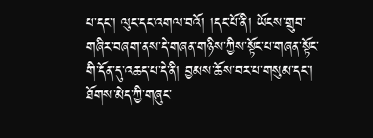པ་དང་། ལུང་དང་འགལ་བའོ། །དང་པོ་ནི། ཡོངས་གྲུབ་གཞིར་བཞག་ནས་དེ་གཞན་གཉིས་ཀྱིས་སྟོང་པ་གཞན་སྟོང་གི་དོན་དུ་འཆད་པ་དེ་ནི། བྱམས་ཆོས་བར་པ་གསུམ་དང་། ཐོགས་མེད་ཀྱི་གཞུང་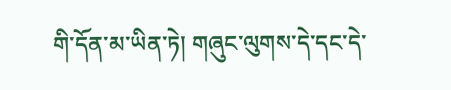གི་དོན་མ་ཡིན་ཏེ། གཞུང་ལུགས་དེ་དང་དེ་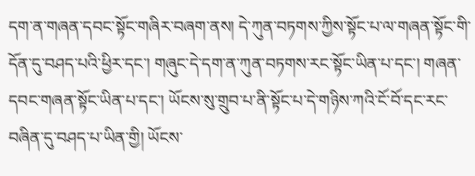དག་ན་གཞན་དབང་སྟོང་གཞིར་བཞག་ནས། དེ་ཀུན་བཏགས་ཀྱིས་སྟོང་པ་ལ་གཞན་སྟོང་གི་དོན་དུ་བཤད་པའི་ཕྱིར་དང་། གཞུང་དེ་དག་ན་ཀུན་བཏགས་རང་སྟོང་ཡིན་པ་དང་། གཞན་དབང་གཞན་སྟོང་ཡིན་པ་དང་། ཡོངས་སུ་གྲུབ་པ་ནི་སྟོང་པ་དེ་གཉིས་ཀའི་ངོ་བོ་དང་རང་བཞིན་དུ་བཤད་པ་ཡིན་གྱི། ཡོངས་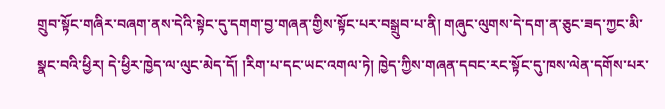གྲུབ་སྟོང་གཞིར་བཞག་ནས་དེའི་སྟེང་དུ་དགག་བྱ་གཞན་གྱིས་སྟོང་པར་བསྒྲུབ་པ་ནི། གཞུང་ལུགས་དེ་དག་ན་ཅུང་ཟད་ཀྱང་མི་སྣང་བའི་ཕྱིར། དེ་ཕྱིར་ཁྱེད་ལ་ལུང་མེད་དོ། །རིག་པ་དང་ཡང་འགལ་ཏེ། ཁྱེད་ཀྱིས་གཞན་དབང་རང་སྟོང་དུ་ཁས་ལེན་དགོས་པར་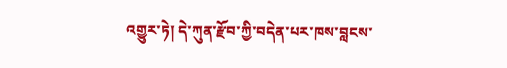འགྱུར་ཏེ། དེ་ཀུན་རྫོབ་ཀྱི་བདེན་པར་ཁས་བླངས་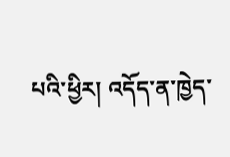པའི་ཕྱིར། འདོད་ན་ཁྱེད་